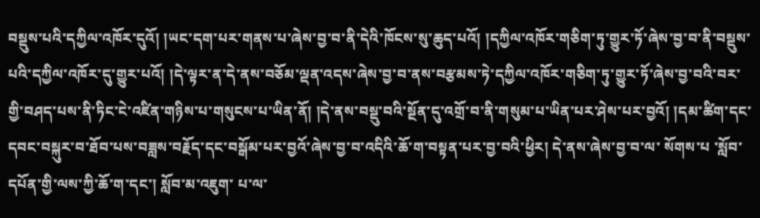བསྡུས་པའི་དཀྱིལ་འཁོར་དུའོ། །ཡང་དག་པར་གནས་པ་ཞེས་བྱ་བ་ནི་དེའི་ཁོངས་སུ་ཆུད་པའོ། །དཀྱིལ་འཁོར་གཅིག་ཏུ་གྱུར་ཏོ་ཞེས་བྱ་བ་ནི་བསྡུས་པའི་དཀྱིལ་འཁོར་དུ་གྱུར་པའོ། །དེ་ལྟར་ན་དེ་ནས་བཅོམ་ལྡན་འདས་ཞེས་བྱ་བ་ནས་བརྩམས་ཏེ་དཀྱིལ་འཁོར་གཅིག་ཏུ་གྱུར་ཏོ་ཞེས་བྱ་བའི་བར་གྱི་བཤད་པས་ནི་ཏིང་ངེ་འཛིན་གཉིས་པ་གསུངས་པ་ཡིན་ནོ། །དེ་ནས་བསྡུ་བའི་སྔོན་དུ་འགྲོ་བ་ནི་གསུམ་པ་ཡིན་པར་ཤེས་པར་བྱའོ། །དམ་ཚིག་དང་དབང་བསྐུར་བ་ཐོབ་པས་བཟླས་བརྗོད་དང་བསྒོམ་པར་བྱའོ་ཞེས་བྱ་བ་འདིའི་ཆོ་ག་བསྟན་པར་བྱ་བའི་ཕྱིར། དེ་ནས་ཞེས་བྱ་བ་ལ་ སོགས་པ ་སློབ་དཔོན་གྱི་ལས་ཀྱི་ཆོ་ག་དང་། སློབ་མ་འཇུག་ པ་ལ་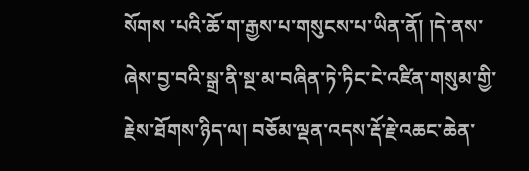སོགས ་པའི་ཆོ་ག་རྒྱས་པ་གསུངས་པ་ཡིན་ནོ། །དེ་ནས་ཞེས་བྱ་བའི་སྒྲ་ནི་སྔ་མ་བཞིན་ཏེ་ཏིང་ངེ་འཛིན་གསུམ་གྱི་རྗེས་ཐོགས་ཉིད་ལ། བཅོམ་ལྡན་འདས་རྡོ་རྗེ་འཆང་ཆེན་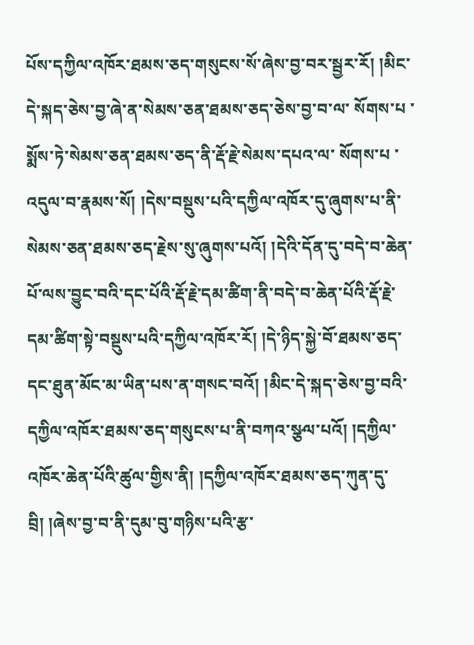པོས་དཀྱིལ་འཁོར་ཐམས་ཅད་གསུངས་སོ་ཞེས་བྱ་བར་སྦྱར་རོ། །མིང་དེ་སྐད་ཅེས་བྱ་ཞེ་ན་སེམས་ཅན་ཐམས་ཅད་ཅེས་བྱ་བ་ལ་ སོགས་པ ་སྨོས་ཏེ་སེམས་ཅན་ཐམས་ཅད་ནི་རྡོ་རྗེ་སེམས་དཔའ་ལ་ སོགས་པ ་འདུལ་བ་རྣམས་སོ། །དེས་བསྡུས་པའི་དཀྱིལ་འཁོར་དུ་ཞུགས་པ་ནི་སེམས་ཅན་ཐམས་ཅད་རྗེས་སུ་ཞུགས་པའོ། །དེའི་དོན་དུ་བདེ་བ་ཆེན་པོ་ལས་བྱུང་བའི་དང་པོའི་རྡོ་རྗེ་དམ་ཚིག་ནི་བདེ་བ་ཆེན་པོའི་རྡོ་རྗེ་དམ་ཚིག་སྟེ་བསྡུས་པའི་དཀྱིལ་འཁོར་རོ། །དེ་ཉིད་སྐྱེ་བོ་ཐམས་ཅད་དང་ཐུན་མོང་མ་ཡིན་པས་ན་གསང་བའོ། །མིང་དེ་སྐད་ཅེས་བྱ་བའི་དཀྱིལ་འཁོར་ཐམས་ཅད་གསུངས་པ་ནི་བཀའ་སྩལ་པའོ། །དཀྱིལ་འཁོར་ཆེན་པོའི་ཚུལ་གྱིས་ནི། །དཀྱིལ་འཁོར་ཐམས་ཅད་ཀུན་དུ་བྲི། །ཞེས་བྱ་བ་ནི་དུམ་བུ་གཉིས་པའི་རྩ་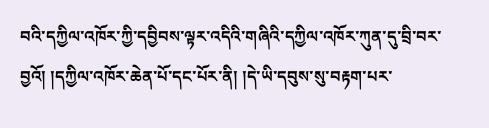བའི་དཀྱིལ་འཁོར་ཀྱི་དབྱིབས་ལྟར་འདིའི་གཞིའི་དཀྱིལ་འཁོར་ཀུན་དུ་བྲི་བར་བྱའོ། །དཀྱིལ་འཁོར་ཆེན་པོ་དང་པོར་ནི། །དེ་ཡི་དབུས་སུ་བརྟག་པར་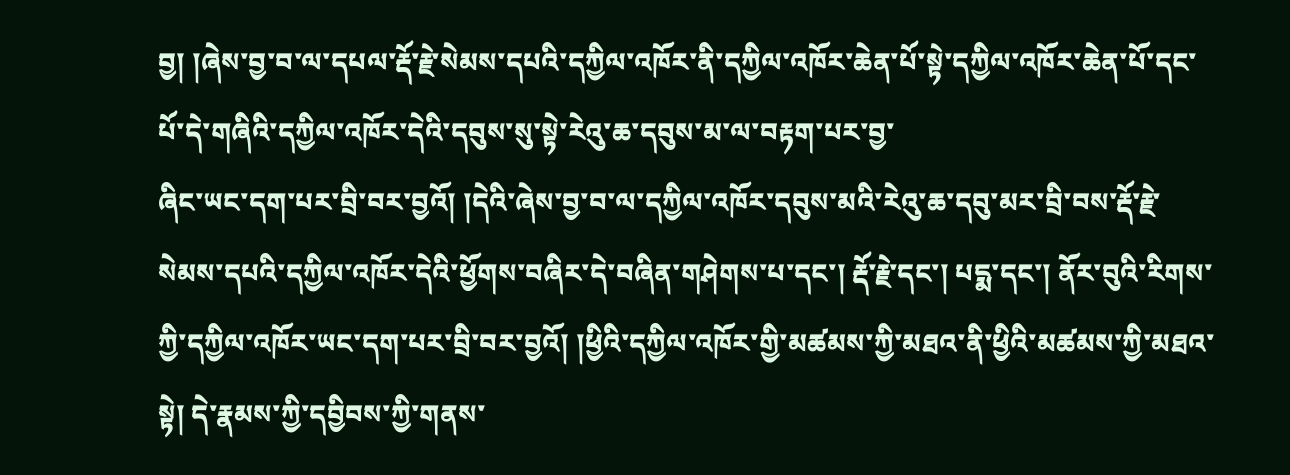བྱ། །ཞེས་བྱ་བ་ལ་དཔལ་རྡོ་རྗེ་སེམས་དཔའི་དཀྱིལ་འཁོར་ནི་དཀྱིལ་འཁོར་ཆེན་པོ་སྟེ་དཀྱིལ་འཁོར་ཆེན་པོ་དང་པོ་དེ་གཞིའི་དཀྱིལ་འཁོར་དེའི་དབུས་སུ་སྟེ་རེའུ་ཆ་དབུས་མ་ལ་བརྟག་པར་བྱ་
ཞིང་ཡང་དག་པར་བྲི་བར་བྱའོ། །དེའི་ཞེས་བྱ་བ་ལ་དཀྱིལ་འཁོར་དབུས་མའི་རེའུ་ཆ་དབུ་མར་བྲི་བས་རྡོ་རྗེ་སེམས་དཔའི་དཀྱིལ་འཁོར་དེའི་ཕྱོགས་བཞིར་དེ་བཞིན་གཤེགས་པ་དང་། རྡོ་རྗེ་དང་། པདྨ་དང་། ནོར་བུའི་རིགས་ཀྱི་དཀྱིལ་འཁོར་ཡང་དག་པར་བྲི་བར་བྱའོ། །ཕྱིའི་དཀྱིལ་འཁོར་གྱི་མཚམས་ཀྱི་མཐའ་ནི་ཕྱིའི་མཚམས་ཀྱི་མཐའ་སྟེ། དེ་རྣམས་ཀྱི་དབྱིབས་ཀྱི་གནས་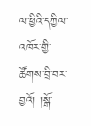ལ་ཕྱིའི་དཀྱིལ་འཁོར་གྱི་ཚོགས་བྲི་བར་བྱའོ། །སྒོ་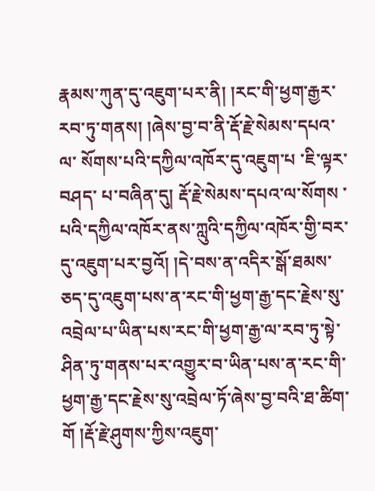རྣམས་ཀུན་དུ་འཇུག་པར་ནི། །རང་གི་ཕྱག་རྒྱར་རབ་ཏུ་གནས། །ཞེས་བྱ་བ་ནི་རྡོ་རྗེ་སེམས་དཔའ་ལ་ སོགས་པའི་དཀྱིལ་འཁོར་དུ་འཇུག་པ ་ཇི་ལྟར་བཤད་ པ་བཞིན་དུ། རྡོ་རྗེ་སེམས་དཔའ་ལ་སོགས ་པའི་དཀྱིལ་འཁོར་ནས་ཀླུའི་དཀྱིལ་འཁོར་གྱི་བར་དུ་འཇུག་པར་བྱའོ། །དེ་བས་ན་འདིར་སྒོ་ཐམས་ཅད་དུ་འཇུག་པས་ན་རང་གི་ཕྱག་རྒྱ་དང་རྗེས་སུ་འབྲེལ་པ་ཡིན་པས་རང་གི་ཕྱག་རྒྱ་ལ་རབ་ཏུ་སྟེ་ཤིན་ཏུ་གནས་པར་འགྱུར་བ་ཡིན་པས་ན་རང་གི་ཕྱག་རྒྱ་དང་རྗེས་སུ་འབྲེལ་ཏོ་ཞེས་བྱ་བའི་ཐ་ཚིག་གོ །རྡོ་རྗེ་ཤུགས་ཀྱིས་འཇུག་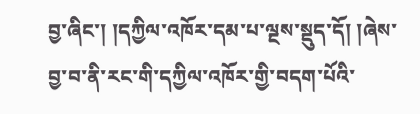བྱ་ཞིང་། །དཀྱིལ་འཁོར་དམ་པ་ལྔས་སྡུད་དོ། །ཞེས་བྱ་བ་ནི་རང་གི་དཀྱིལ་འཁོར་གྱི་བདག་པོའི་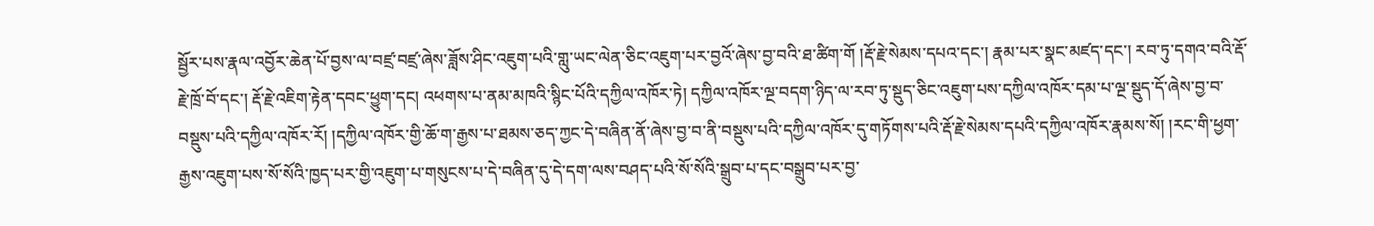སྦྱོར་པས་རྣལ་འབྱོར་ཆེན་པོ་བྱས་ལ་བཛྲ་བཛྲ་ཞེས་ཟློས་ཤིང་འཇུག་པའི་གླུ་ཡང་ལེན་ཅིང་འཇུག་པར་བྱའོ་ཞེས་བྱ་བའི་ཐ་ཚིག་གོ །རྡོ་རྗེ་སེམས་དཔའ་དང་། རྣམ་པར་སྣང་མཛད་དང་། རབ་ཏུ་དགའ་བའི་རྡོ་རྗེ་ཁྲོ་བོ་དང་། རྡོ་རྗེ་འཇིག་རྟེན་དབང་ཕྱུག་དང། འཕགས་པ་ནམ་མཁའི་སྙིང་པོའི་དཀྱིལ་འཁོར་ཏེ། དཀྱིལ་འཁོར་ལྔ་བདག་ཉིད་ལ་རབ་ཏུ་སྡུད་ཅིང་འཇུག་པས་དཀྱིལ་འཁོར་དམ་པ་ལྔ་སྡུད་དོ་ཞེས་བྱ་བ་བསྡུས་པའི་དཀྱིལ་འཁོར་རོ། །དཀྱིལ་འཁོར་གྱི་ཆོ་ག་རྒྱས་པ་ཐམས་ཅད་ཀྱང་དེ་བཞིན་ནོ་ཞེས་བྱ་བ་ནི་བསྡུས་པའི་དཀྱིལ་འཁོར་དུ་གཏོགས་པའི་རྡོ་རྗེ་སེམས་དཔའི་དཀྱིལ་འཁོར་རྣམས་སོ། །རང་གི་ཕྱག་རྒྱས་འཇུག་པས་སོ་སོའི་ཁྱད་པར་གྱི་འཇུག་པ་གསུངས་པ་དེ་བཞིན་དུ་དེ་དག་ལས་བཤད་པའི་སོ་སོའི་སྒྲུབ་པ་དང་བསྒྲུབ་པར་བྱ་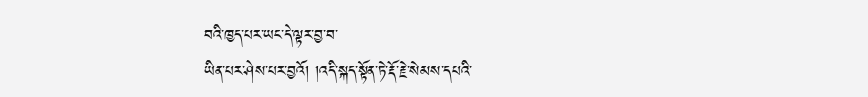བའི་ཁྱད་པར་ཡང་དེ་ལྟར་བྱ་བ་
ཡིན་པར་ཤེས་པར་བྱའོ། །འདི་སྐད་སྟོན་ཏེ་རྡོ་རྗེ་སེམས་དཔའི་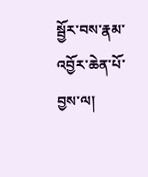སྦྱོར་བས་རྣམ་འབྱོར་ཆེན་པོ་བྱས་ལ།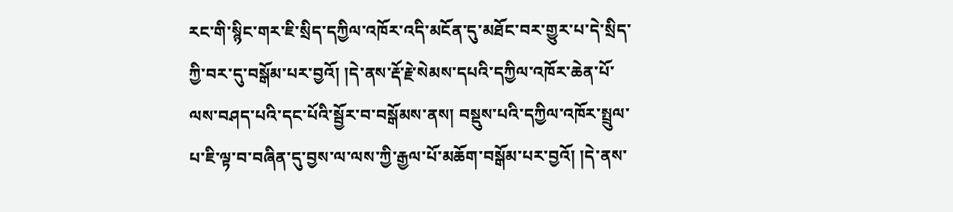རང་གི་སྙིང་གར་ཇི་སྲིད་དཀྱིལ་འཁོར་འདི་མངོན་དུ་མཐོང་བར་གྱུར་པ་དེ་སྲིད་ཀྱི་བར་དུ་བསྒོམ་པར་བྱའོ། །དེ་ནས་རྡོ་རྗེ་སེམས་དཔའི་དཀྱིལ་འཁོར་ཆེན་པོ་ལས་བཤད་པའི་དང་པོའི་སྦྱོར་བ་བསྒོམས་ནས། བསྡུས་པའི་དཀྱིལ་འཁོར་སྤྲུལ་པ་ཇི་ལྟ་བ་བཞིན་དུ་བྱས་ལ་ལས་ཀྱི་རྒྱལ་པོ་མཆོག་བསྒོམ་པར་བྱའོ། །དེ་ནས་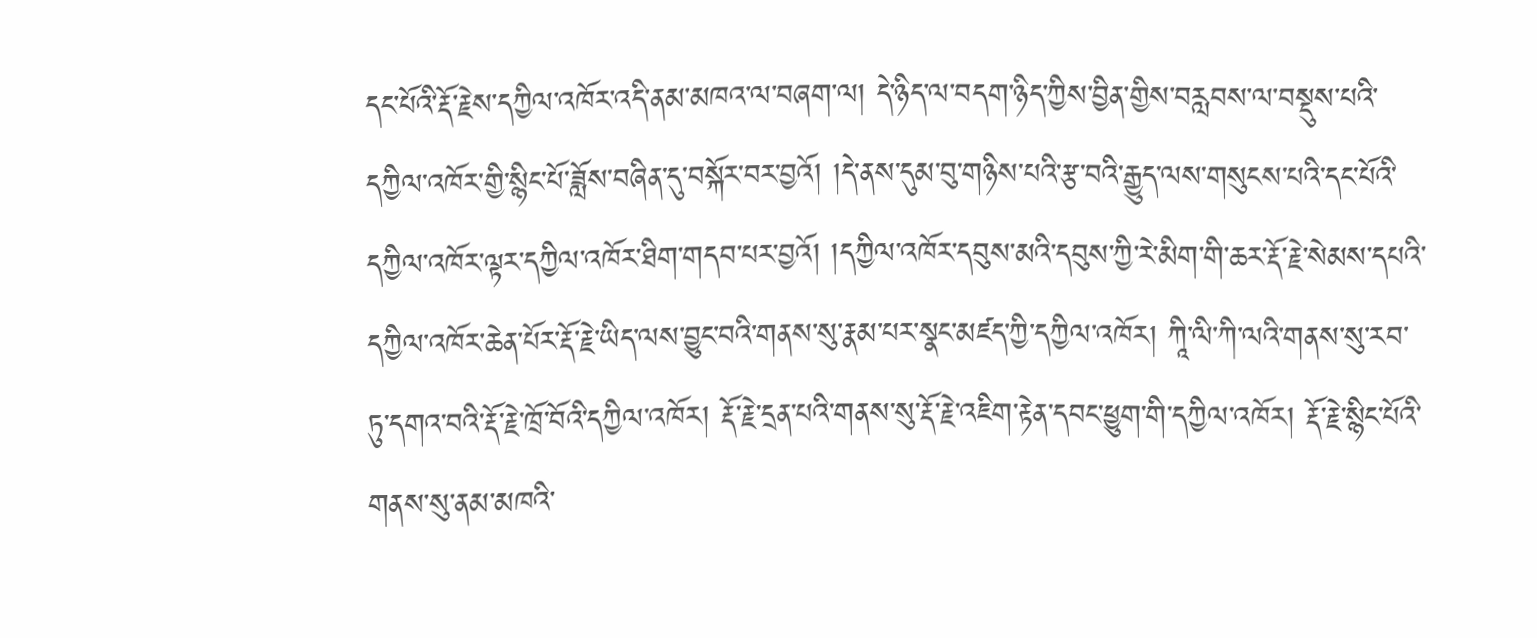དང་པོའི་རྡོ་རྗེས་དཀྱིལ་འཁོར་འདི་ནམ་མཁའ་ལ་བཞག་ལ། དེ་ཉིད་ལ་བདག་ཉིད་ཀྱིས་བྱིན་གྱིས་བརླབས་ལ་བསྡུས་པའི་དཀྱིལ་འཁོར་གྱི་སྙིང་པོ་ཟློས་བཞིན་དུ་བསྐོར་བར་བྱའོ། །དེ་ནས་དུམ་བུ་གཉིས་པའི་རྩ་བའི་རྒྱུད་ལས་གསུངས་པའི་དང་པོའི་དཀྱིལ་འཁོར་ལྟར་དཀྱིལ་འཁོར་ཐིག་གདབ་པར་བྱའོ། །དཀྱིལ་འཁོར་དབུས་མའི་དབུས་ཀྱི་རེ་མིག་གི་ཆར་རྡོ་རྗེ་སེམས་དཔའི་དཀྱིལ་འཁོར་ཆེན་པོར་རྡོ་རྗེ་ཡིད་ལས་བྱུང་བའི་གནས་སུ་རྣམ་པར་སྣང་མཛད་ཀྱི་དཀྱིལ་འཁོར། ཀཱི་ལི་ཀི་ལའི་གནས་སུ་རབ་ཏུ་དགའ་བའི་རྡོ་རྗེ་ཁྲོ་བོའི་དཀྱིལ་འཁོར། རྡོ་རྗེ་དྲན་པའི་གནས་སུ་རྡོ་རྗེ་འཇིག་རྟེན་དབང་ཕྱུག་གི་དཀྱིལ་འཁོར། རྡོ་རྗེ་སྙིང་པོའི་གནས་སུ་ནམ་མཁའི་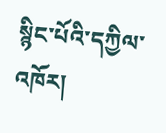སྙིང་པོའི་དཀྱིལ་འཁོར།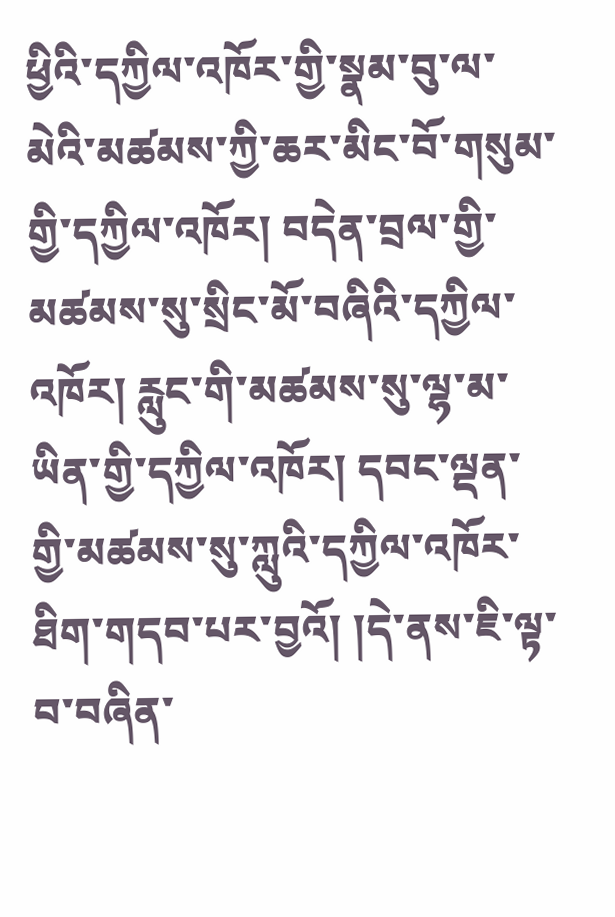ཕྱིའི་དཀྱིལ་འཁོར་གྱི་སྣམ་བུ་ལ་མེའི་མཚམས་ཀྱི་ཆར་མིང་བོ་གསུམ་གྱི་དཀྱིལ་འཁོར། བདེན་བྲལ་གྱི་མཚམས་སུ་སྲིང་མོ་བཞིའི་དཀྱིལ་འཁོར། རླུང་གི་མཚམས་སུ་ལྷ་མ་ཡིན་གྱི་དཀྱིལ་འཁོར། དབང་ལྡན་གྱི་མཚམས་སུ་ཀླུའི་དཀྱིལ་འཁོར་ཐིག་གདབ་པར་བྱའོ། །དེ་ནས་ཇི་ལྟ་བ་བཞིན་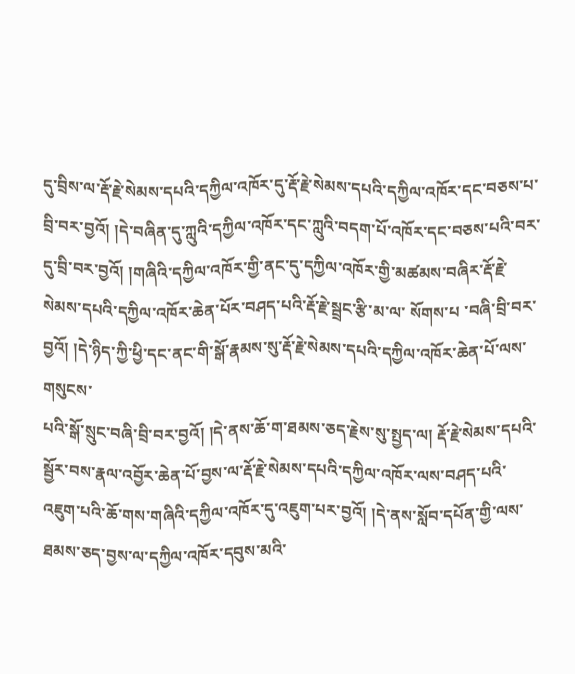དུ་བྲིས་ལ་རྡོ་རྗེ་སེམས་དཔའི་དཀྱིལ་འཁོར་དུ་རྡོ་རྗེ་སེམས་དཔའི་དཀྱིལ་འཁོར་དང་བཅས་པ་བྲི་བར་བྱའོ། །དེ་བཞིན་དུ་ཀླུའི་དཀྱིལ་འཁོར་དང་ཀླུའི་བདག་པོ་འཁོར་དང་བཅས་པའི་བར་དུ་བྲི་བར་བྱའོ། །གཞིའི་དཀྱིལ་འཁོར་གྱི་ནང་དུ་དཀྱིལ་འཁོར་གྱི་མཚམས་བཞིར་རྡོ་རྗེ་སེམས་དཔའི་དཀྱིལ་འཁོར་ཆེན་པོར་བཤད་པའི་རྡོ་རྗེ་སྦྲང་རྩི་མ་ལ་ སོགས་པ ་བཞི་བྲི་བར་བྱའོ། །དེ་ཉིད་ཀྱི་ཕྱི་དང་ནང་གི་སྒོ་རྣམས་སུ་རྡོ་རྗེ་སེམས་དཔའི་དཀྱིལ་འཁོར་ཆེན་པོ་ལས་གསུངས་
པའི་སྒོ་སྲུང་བཞི་བྲི་བར་བྱའོ། །དེ་ནས་ཆོ་ག་ཐམས་ཅད་རྗེས་སུ་སྤྱད་ལ། རྡོ་རྗེ་སེམས་དཔའི་སྦྱོར་བས་རྣལ་འབྱོར་ཆེན་པོ་བྱས་ལ་རྡོ་རྗེ་སེམས་དཔའི་དཀྱིལ་འཁོར་ལས་བཤད་པའི་འཇུག་པའི་ཆོ་གས་གཞིའི་དཀྱིལ་འཁོར་དུ་འཇུག་པར་བྱའོ། །དེ་ནས་སློབ་དཔོན་གྱི་ལས་ཐམས་ཅད་བྱས་ལ་དཀྱིལ་འཁོར་དབུས་མའི་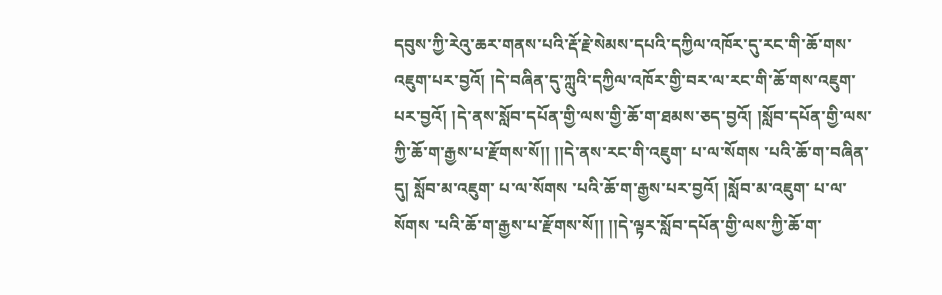དབུས་ཀྱི་རེའུ་ཆར་གནས་པའི་རྡོ་རྗེ་སེམས་དཔའི་དཀྱིལ་འཁོར་དུ་རང་གི་ཆོ་གས་འཇུག་པར་བྱའོ། །དེ་བཞིན་དུ་ཀླུའི་དཀྱིལ་འཁོར་གྱི་བར་ལ་རང་གི་ཆོ་གས་འཇུག་པར་བྱའོ། །དེ་ནས་སློབ་དཔོན་གྱི་ལས་གྱི་ཆོ་ག་ཐམས་ཅད་བྱའོ། །སློབ་དཔོན་གྱི་ལས་ཀྱི་ཆོ་ག་རྒྱས་པ་རྫོགས་སོ།། །།དེ་ནས་རང་གི་འཇུག་ པ་ལ་སོགས ་པའི་ཆོ་ག་བཞིན་དུ། སློབ་མ་འཇུག་ པ་ལ་སོགས ་པའི་ཆོ་ག་རྒྱས་པར་བྱའོ། །སློབ་མ་འཇུག་ པ་ལ་སོགས ་པའི་ཆོ་ག་རྒྱས་པ་རྫོགས་སོ།། །།དེ་ལྟར་སློབ་དཔོན་གྱི་ལས་ཀྱི་ཆོ་ག་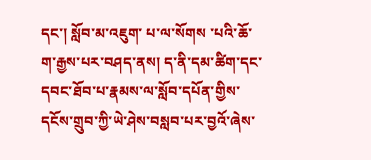དང་། སློབ་མ་འཇུག་ པ་ལ་སོགས ་པའི་ཆོ་ག་རྒྱས་པར་བཤད་ནས། ད་ནི་དམ་ཚིག་དང་དབང་ཐོབ་པ་རྣམས་ལ་སློབ་དཔོན་གྱིས་དངོས་གྲུབ་ཀྱི་ཡེ་ཤེས་བསླབ་པར་བྱའོ་ཞེས་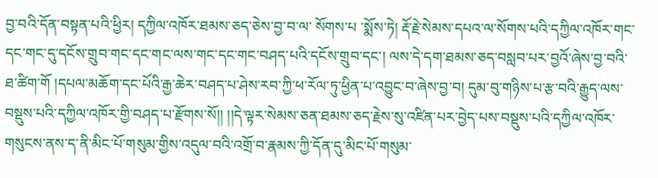བྱ་བའི་དོན་བསྟན་པའི་ཕྱིར། དཀྱིལ་འཁོར་ཐམས་ཅད་ཅེས་བྱ་བ་ལ་ སོགས་པ ་སྨོས་ཏེ། རྡོ་རྗེ་སེམས་དཔའ་ལ་སོགས་པའི་དཀྱིལ་འཁོར་གང་དང་གང་དུ་དངོས་གྲུབ་གང་དང་གང་ལས་གང་དང་གང་བཤད་པའི་དངོས་གྲུབ་དང་། ལས་དེ་དག་ཐམས་ཅད་བསླབ་པར་བྱའོ་ཞེས་བྱ་བའི་ཐ་ཚིག་གོ །དཔལ་མཆོག་དང་པོའི་རྒྱ་ཆེར་བཤད་པ་ཤེས་རབ་ཀྱི་ཕ་རོལ་ཏུ་ཕྱིན་པ་འབྱུང་བ་ཞེས་བྱ་བ། དུམ་བུ་གཉིས་པ་རྩ་བའི་རྒྱུད་ལས་བསྡུས་པའི་དཀྱིལ་འཁོར་གྱི་བཤད་པ་རྫོགས་སོ།། །།དེ་ལྟར་སེམས་ཅན་ཐམས་ཅད་རྗེས་སུ་འཛིན་པར་བྱེད་པས་བསྡུས་པའི་དཀྱིལ་འཁོར་གསུངས་ནས་ད་ནི་མིང་པོ་གསུམ་གྱིས་འདུལ་བའི་འགྲོ་བ་རྣམས་ཀྱི་དོན་དུ་མིང་པོ་གསུམ་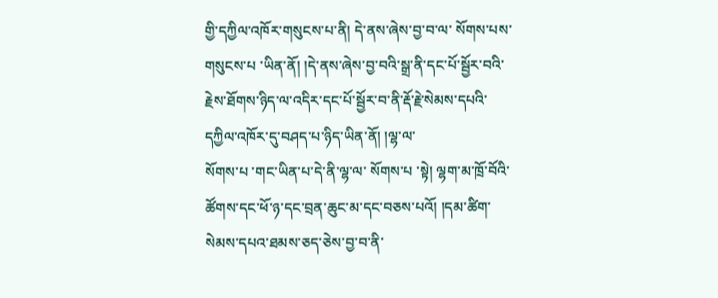གྱི་དཀྱིལ་འཁོར་གསུངས་པ་ནི། དེ་ནས་ཞེས་བྱ་བ་ལ་ སོགས་པས་གསུངས་པ ་ཡིན་ནོ། །དེ་ནས་ཞེས་བྱ་བའི་སྒྲ་ནི་དང་པོ་སྦྱོར་བའི་རྗེས་ཐོགས་ཉིད་ལ་འདིར་དང་པོ་སྦྱོར་བ་ནི་རྡོ་རྗེ་སེམས་དཔའི་དཀྱིལ་འཁོར་དུ་བཤད་པ་ཉིད་ཡིན་ནོ། །ལྷ་ལ་
སོགས་པ ་གང་ཡིན་པ་དེ་ནི་ལྷ་ལ་ སོགས་པ ་སྟེ། ལྷག་མ་ཁྲོ་བོའི་ཚོགས་དང་ཕོ་ཉ་དང་བྲན་ཆུང་མ་དང་བཅས་པའོ། །དམ་ཚིག་སེམས་དཔའ་ཐམས་ཅད་ཅེས་བྱ་བ་ནི་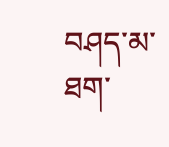བཤད་མ་ཐག་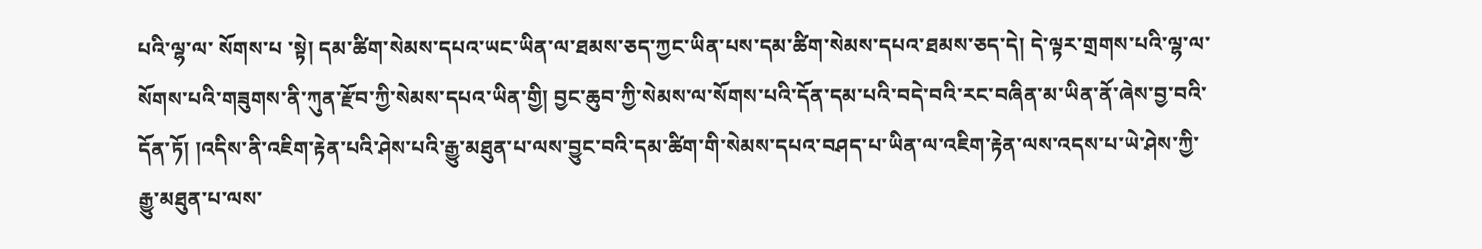པའི་ལྷ་ལ་ སོགས་པ ་སྟེ། དམ་ཚིག་སེམས་དཔའ་ཡང་ཡིན་ལ་ཐམས་ཅད་ཀྱང་ཡིན་པས་དམ་ཚིག་སེམས་དཔའ་ཐམས་ཅད་དེ། དེ་ལྟར་གྲགས་པའི་ལྷ་ལ་སོགས་པའི་གཟུགས་ནི་ཀུན་རྫོབ་ཀྱི་སེམས་དཔའ་ཡིན་གྱི། བྱང་ཆུབ་ཀྱི་སེམས་ལ་སོགས་པའི་དོན་དམ་པའི་བདེ་བའི་རང་བཞིན་མ་ཡིན་ནོ་ཞེས་བྱ་བའི་དོན་ཏོ། །འདིས་ནི་འཇིག་རྟེན་པའི་ཤེས་པའི་རྒྱུ་མཐུན་པ་ལས་བྱུང་བའི་དམ་ཚིག་གི་སེམས་དཔའ་བཤད་པ་ཡིན་ལ་འཇིག་རྟེན་ལས་འདས་པ་ཡེ་ཤེས་ཀྱི་རྒྱུ་མཐུན་པ་ལས་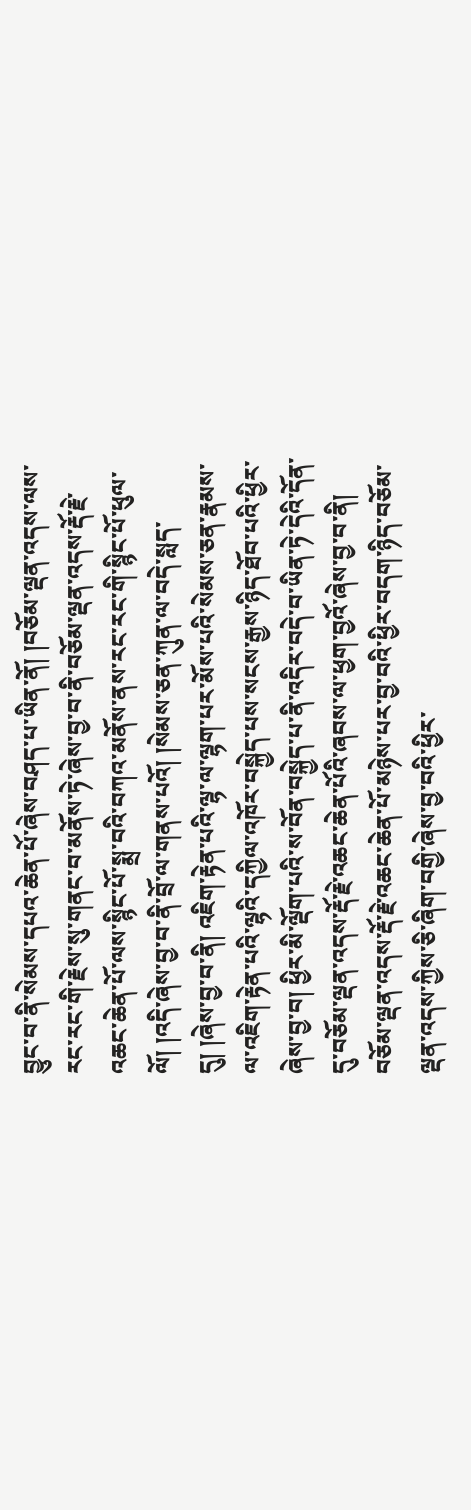བྱུང་བ་ནི་སེམས་དཔའ་ཆེན་པོ་ཞེས་བཤད་པ་ཡིན་ནོ། །བཅོམ་ལྡན་འདས་ལས་རང་རང་གི་རྗེས་སུ་གནང་བ་མནོས་ཏེ་ཞེས་བྱ་བ་ནི་བཅོམ་ལྡན་འདས་རྡོ་རྗེ་འཆང་ཆེན་པོ་ལས་སྙིང་པོ་སྨྲ་བའི་བཀའ་མནོས་ནས་རང་རང་གི་སྙིང་པོ་ཕུལ་ལོ། །འདི་ཞེས་བྱ་བ་ནི་བྲོ་ལ་གནས་པའོ། །སེམས་ཅན་ཀུན་ལ་བདེ་སླད་དུ། །ཞེས་བྱ་བ་ནི། འཇིག་རྟེན་པའི་ལྷ་ལ་ལྷག་པར་མོས་པའི་སེམས་ཅན་རྣམས་ལ་འཇིག་རྟེན་པའི་ལྷའི་དཀྱིལ་འཁོར་བསྐྱེད་པས་སངས་རྒྱས་ཉིད་ཐོབ་པའི་ཕྱིར་ཞེས་བྱ་བ། ཕྱིར་མི་ལྡོག་པའི་ས་བོན་བསྐྱེད་པ་ནི་འདིར་བདེ་བ་ཡིན་ཏེ་དེའི་དོན་དུ་བཅོམ་ལྡན་འདས་རྡོ་རྗེ་འཆང་ཆེན་པོའི་ཞབས་ལ་ཕྱག་བྱའོ་ཞེས་བྱ་བ་ནི། བཅོམ་ལྡན་འདས་རྡོ་རྗེ་འཆང་ཆེན་པོ་མཉེས་པར་བྱ་བའི་ཕྱིར་བདག་ཉིད་བཅོམ་ལྡན་འདས་ཀྱིས་ཅི་ཞིག་བགྱི་ཞེས་བྱ་བའི་ཕྱིར་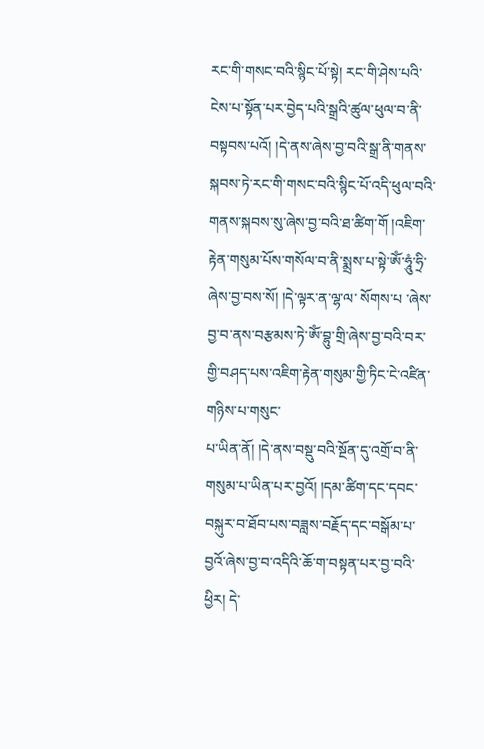རང་གི་གསང་བའི་སྙིང་པོ་སྟེ། རང་གི་ཤེས་པའི་ངེས་པ་སྟོན་པར་བྱེད་པའི་སྒྲའི་ཚུལ་ཕུལ་བ་ནི་བསྟབས་པའོ། །དེ་ནས་ཞེས་བྱ་བའི་སྒྲ་ནི་གནས་སྐབས་ཏེ་རང་གི་གསང་བའི་སྙིང་པོ་འདི་ཕུལ་བའི་གནས་སྐབས་སུ་ཞེས་བྱ་བའི་ཐ་ཚིག་གོ །འཇིག་རྟེན་གསུམ་པོས་གསོལ་བ་ནི་སྨྲས་པ་སྟེ་ཨོཾ་ཧཱུཾ་ཧྲི་ཞེས་བྱ་བས་སོ། །དེ་ལྟར་ན་ལྷ་ལ་ སོགས་པ ་ཞེས་བྱ་བ་ནས་བརྩམས་ཏེ་ཨོཾ་བྷུ་གྲི་ཞེས་བྱ་བའི་བར་གྱི་བཤད་པས་འཇིག་རྟེན་གསུམ་གྱི་ཏིང་ངེ་འཛིན་གཉིས་པ་གསུང་
པ་ཡིན་ནོ། །དེ་ནས་བསྡུ་བའི་སྔོན་དུ་འགྲོ་བ་ནི་གསུམ་པ་ཡིན་པར་བྱའོ། །དམ་ཚིག་དང་དབང་བསྐུར་བ་ཐོབ་པས་བཟླས་བརྗོད་དང་བསྒོམ་པ་བྱའོ་ཞེས་བྱ་བ་འདིའི་ཆོ་ག་བསྟན་པར་བྱ་བའི་ཕྱིར། དེ་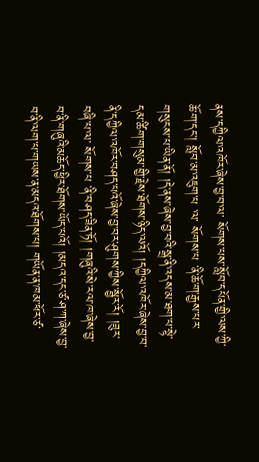ནས་དཀྱིལ་འཁོར་ཞེས་བྱ་བ་ལ་ སོགས་པས་སློབ་དཔོན་གྱི་ལས་ཀྱི་ཆོ་ག་དང་། སློབ་མ་འཇུག་པ ་ལ་ སོགས་པ ་ནི་ཆོ་ག་རྒྱས་པར་གསུངས་པ་ཡིན་ནོ། །དེ་ནས་ཞེས་བྱ་བའི་སྒྲ་ནི་འདས་མ་ཐག་པ་སྟེ་དམ་ཚིག་གསུམ་གྱི་རྗེས་ཐོགས་ཉིད་ལའོ། །དཀྱིལ་འཁོར་ཞེས་བྱ་བ་ནི་དཀྱིལ་འཁོར་བཤད་པའོ་ཞེས་བྱ་བར་ཤུགས་ཀྱིས་སྦྱོར་རོ། །ཟུར་བཞི་པ་ལ་ སོགས་པ ་ནི་བཤད་ཟིན་ཏོ། །གཞུའི་སེ་རལ་ཁ་ཞེས་བྱ་བ་ནི་གཞུའི་མཆོད་ཕྱིར་ཐོགས་ཡོད་པའོ། །མདའ་དང་ཙ་ཤ་ཀ་ཞེས་བྱ་བ་ནི་ལག་པ་གཡས་ན་མདའ་ཐོགས་པ། གཡོན་ན་ཁམ་ཕོར་ཙ་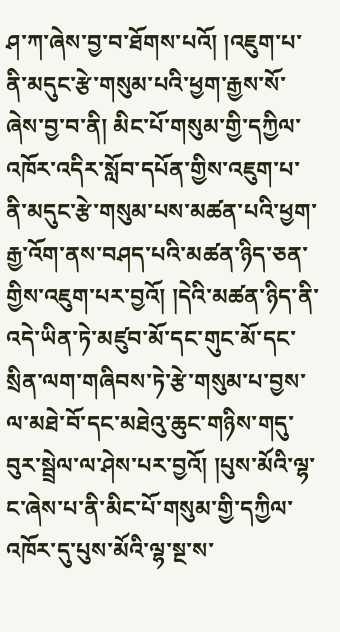ཤ་ཀ་ཞེས་བྱ་བ་ཐོགས་པའོ། །འཇུག་པ་ནི་མདུང་རྩེ་གསུམ་པའི་ཕྱག་རྒྱས་སོ་ཞེས་བྱ་བ་ནི། མིང་པོ་གསུམ་གྱི་དཀྱིལ་འཁོར་འདིར་སློབ་དཔོན་གྱིས་འཇུག་པ་ནི་མདུང་རྩེ་གསུམ་པས་མཚན་པའི་ཕྱག་རྒྱ་འོག་ནས་བཤད་པའི་མཚན་ཉིད་ཅན་གྱིས་འཇུག་པར་བྱའོ། །དེའི་མཚན་ཉིད་ནི་འདེ་ཡིན་ཏེ་མཛུབ་མོ་དང་གུང་མོ་དང་སྲིན་ལག་གཞིབས་ཏེ་རྩེ་གསུམ་པ་བྱས་ལ་མཐེ་བོ་དང་མཐེའུ་ཆུང་གཉིས་གདུ་བུར་སྦྲེལ་ལ་ཤེས་པར་བྱའོ། །པུས་མོའི་ལྷ་ང་ཞེས་པ་ནི་མིང་པོ་གསུམ་གྱི་དཀྱིལ་འཁོར་དུ་པུས་མོའི་ལྷ་སྔ་ས་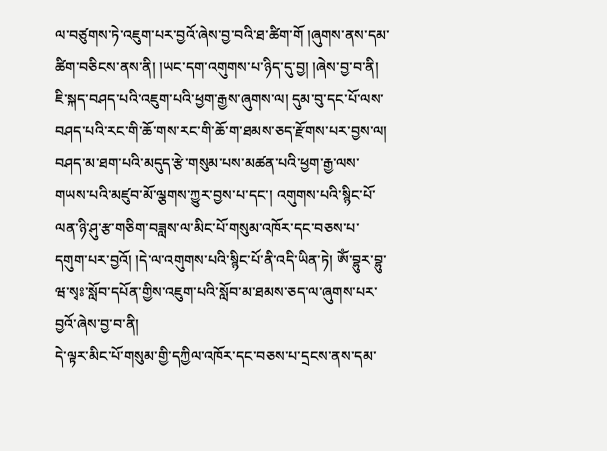ལ་བཙུགས་ཏེ་འཇུག་པར་བྱའོ་ཞེས་བྱ་བའི་ཐ་ཚིག་གོ །ཞུགས་ནས་དམ་ཚིག་བཅིངས་ནས་ནི། །ཡང་དག་འགུགས་པ་ཉིད་དུ་བྱ། །ཞེས་བྱ་བ་ནི། ཇི་སྐད་བཤད་པའི་འཇུག་པའི་ཕྱག་རྒྱས་ཞུགས་ལ། དུམ་བུ་དང་པོ་ལས་བཤད་པའི་རང་གི་ཆོ་གས་རང་གི་ཆོ་ག་ཐམས་ཅད་རྫོགས་པར་བྱས་ལ། བཤད་མ་ཐག་པའི་མདུད་རྩེ་གསུམ་པས་མཚན་པའི་ཕྱག་རྒྱ་ལས་གཡས་པའི་མཛུབ་མོ་ལྕགས་ཀྱུར་བྱས་པ་དང་། འགུགས་པའི་སྙིང་པོ་ལན་ཉི་ཤུ་རྩ་གཅིག་བཟླས་ལ་མིང་པོ་གསུམ་འཁོར་དང་བཅས་པ་དགུག་པར་བྱའོ། །དེ་ལ་འགུགས་པའི་སྙིང་པོ་ནི་འདི་ཡིན་ཏེ། ཨོཾ་བྷུར་བྷུ་ཝ་སྭཿ་སློབ་དཔོན་གྱིས་འཇུག་པའི་སློབ་མ་ཐམས་ཅད་ལ་ཞུགས་པར་བྱའོ་ཞེས་བྱ་བ་ནི།
དེ་ལྟར་མིང་པོ་གསུམ་གྱི་དཀྱིལ་འཁོར་དང་བཅས་པ་དྲངས་ནས་དམ་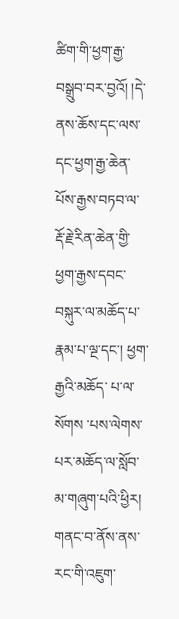ཚིག་གི་ཕྱག་རྒྱ་བསྒྲུབ་བར་བྱའོ། །དེ་ནས་ཆོས་དང་ལས་དང་ཕྱག་རྒྱ་ཆེན་པོས་རྒྱས་བཏབ་ལ་རྡོ་རྗེ་རིན་ཆེན་གྱི་ཕྱག་རྒྱས་དབང་བསྐུར་ལ་མཆོད་པ་རྣམ་པ་ལྔ་དང་། ཕྱག་རྒྱའི་མཆོད་ པ་ལ་སོགས ་པས་ལེགས་པར་མཆོད་ལ་སློབ་མ་གཞུག་པའི་ཕྱིར། གནང་བ་ནོས་ནས་རང་གི་འཇུག་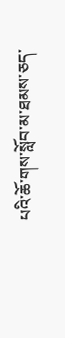པའི་ཆོ་གས་སློབ་མ་ཐམས་ཅད་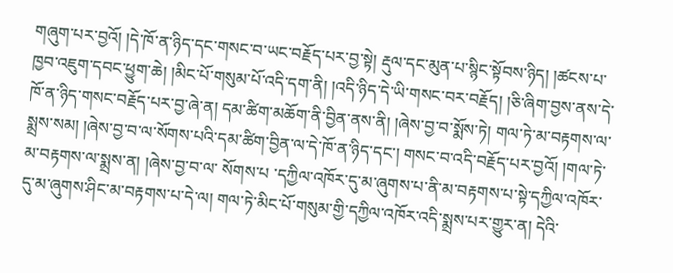གཞུག་པར་བྱའོ། །དེ་ཁོ་ན་ཉིད་དང་གསང་བ་ཡང་བརྗོད་པར་བྱ་སྟེ། རྡུལ་དང་མུན་པ་སྙིང་སྟོབས་ཉིད། །ཚངས་པ་ཁྱབ་འཇུག་དབང་ཕྱུག་ཆེ། །མིང་པོ་གསུམ་པོ་འདི་དག་ནི། །འདི་ཉིད་དེ་ཡི་གསང་བར་བརྗོད། །ཅི་ཞིག་བྱས་ནས་དེ་ཁོ་ན་ཉིད་གསང་བརྗོད་པར་བྱ་ཞེ་ན། དམ་ཚིག་མཆོག་ནི་བྱིན་ནས་ནི། །ཞེས་བྱ་བ་སྨོས་ཏེ། གལ་ཏེ་མ་བརྟགས་ལ་སྨྲས་སམ། །ཞེས་བྱ་བ་ལ་སོགས་པའི་དམ་ཚིག་བྱིན་ལ་དེ་ཁོ་ན་ཉིད་དང་། གསང་བ་འདི་བརྗོད་པར་བྱའོ། །གལ་ཏེ་མ་བརྟགས་ལ་སྨྲས་ན། །ཞེས་བྱ་བ་ལ་ སོགས་པ ་དཀྱིལ་འཁོར་དུ་མ་ཞུགས་པ་ནི་མ་བརྟགས་པ་སྟེ་དཀྱིལ་འཁོར་དུ་མ་ཞུགས་ཤིང་མ་བརྟགས་པ་དེ་ལ། གལ་ཏེ་མིང་པོ་གསུམ་གྱི་དཀྱིལ་འཁོར་འདི་སྨྲས་པར་གྱུར་ན། དེའི་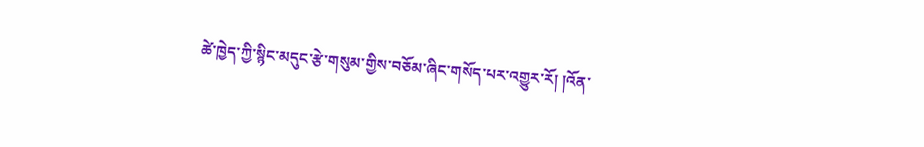ཚེ་ཁྱེད་ཀྱི་སྙིང་མདུང་རྩེ་གསུམ་གྱིས་བཅོམ་ཞིང་གསོད་པར་འགྱུར་རོ། །འོན་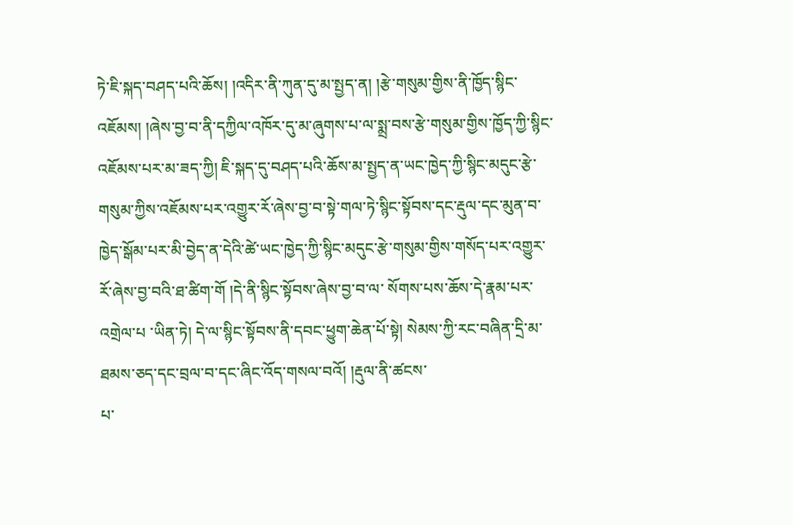ཏེ་ཇི་སྐད་བཤད་པའི་ཆོས། །འདིར་ནི་ཀུན་དུ་མ་སྤྱད་ན། །རྩེ་གསུམ་གྱིས་ནི་ཁྱོད་སྙིང་འཇོམས། །ཞེས་བྱ་བ་ནི་དཀྱིལ་འཁོར་དུ་མ་ཞུགས་པ་ལ་སྨྲ་བས་རྩེ་གསུམ་གྱིས་ཁྱོད་ཀྱི་སྙིང་འཇོམས་པར་མ་ཟད་ཀྱི། ཇི་སྐད་དུ་བཤད་པའི་ཆོས་མ་སྤྱད་ན་ཡང་ཁྱེད་ཀྱི་སྙིང་མདུང་རྩེ་གསུམ་ཀྱིས་འཇོམས་པར་འགྱུར་རོ་ཞེས་བྱ་བ་སྟེ་གལ་ཏེ་སྙིང་སྟོབས་དང་རྡུལ་དང་མུན་བ་ཁྱེད་སྒོམ་པར་མི་བྱེད་ན་དེའི་ཚེ་ཡང་ཁྱེད་ཀྱི་སྙིང་མདུང་རྩེ་གསུམ་གྱིས་གསོད་པར་འགྱུར་རོ་ཞེས་བྱ་བའི་ཐ་ཚིག་གོ །དེ་ནི་སྙིང་སྟོབས་ཞེས་བྱ་བ་ལ་ སོགས་པས་ཆོས་དེ་རྣམ་པར་འགྲེལ་པ ་ཡིན་ཏེ། དེ་ལ་སྙིང་སྟོབས་ནི་དབང་ཕྱུག་ཆེན་པོ་སྟེ། སེམས་ཀྱི་རང་བཞིན་དྲི་མ་ཐམས་ཅད་དང་བྲལ་བ་དང་ཞིང་འོད་གསལ་བའོ། །རྡུལ་ནི་ཚངས་
པ་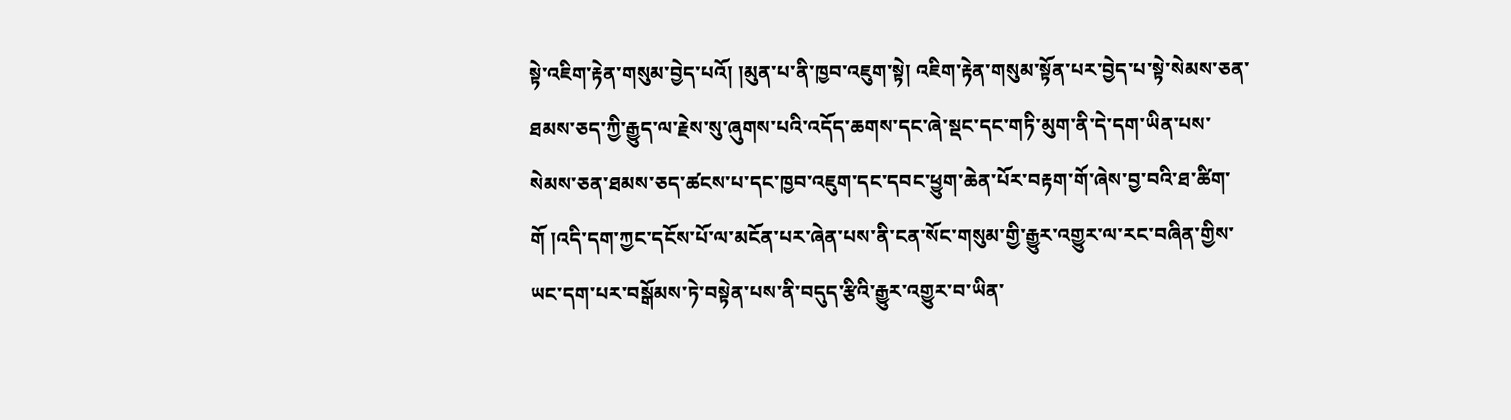སྟེ་འཇིག་རྟེན་གསུམ་བྱེད་པའོ། །མུན་པ་ནི་ཁྱབ་འཇུག་སྟེ། འཇིག་རྟེན་གསུམ་སྟོན་པར་བྱེད་པ་སྟེ་སེམས་ཅན་ཐམས་ཅད་ཀྱི་རྒྱུད་ལ་རྗེས་སུ་ཞུགས་པའི་འདོད་ཆགས་དང་ཞེ་སྡང་དང་གཏི་མུག་ནི་དེ་དག་ཡིན་པས་སེམས་ཅན་ཐམས་ཅད་ཚངས་པ་དང་ཁྱབ་འཇུག་དང་དབང་ཕྱུག་ཆེན་པོར་བརྟག་གོ་ཞེས་བྱ་བའི་ཐ་ཚིག་གོ །འདི་དག་ཀྱང་དངོས་པོ་ལ་མངོན་པར་ཞེན་པས་ནི་ངན་སོང་གསུམ་གྱི་རྒྱུར་འགྱུར་ལ་རང་བཞིན་གྱིས་ཡང་དག་པར་བསྒོམས་ཏེ་བསྟེན་པས་ནི་བདུད་རྩིའི་རྒྱུར་འགྱུར་བ་ཡིན་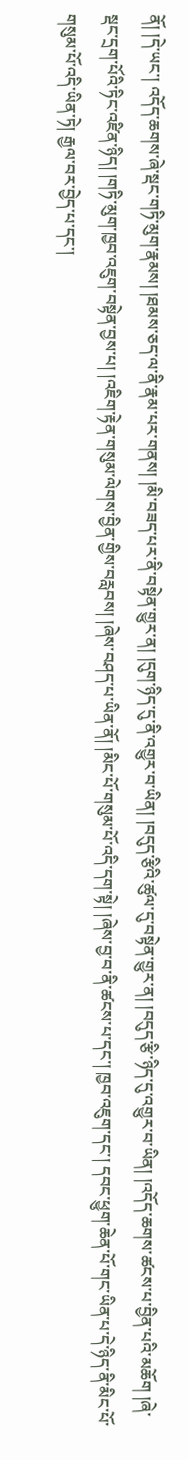ནོ། །དེ་ཡང་། འདོད་ཆགས་ཞེ་སྡང་གཏི་མུག་རྣམས། །ཐམས་ཅད་ལ་ནི་རྣམ་པར་གནས། །མི་བཟད་པར་ནི་བསྟེན་གྱུར་ན། །དུག་ཉིད་དུ་ནི་འགྱུར་བ་ཡིན། །བདུད་རྩིའི་ཚུལ་དུ་བསྟེན་གྱུར་ན། །བདུད་རྩི་ཉིད་དུ་འགྱུར་བ་ཡིན། །འདོད་ཆགས་ཚངས་པ་བྱིན་པའི་མཆོག །ཞེ་སྡང་དྲག་པོའི་ཏིང་འཛིན་ཉིད། །གཏི་མུག་ཁྱབ་འཇུག་བསྟེན་བྱས་པ། །འཇིག་རྟེན་གསུམ་ལེགས་བྱིན་གྱིས་བརླབས། །ཞེས་བཤད་པ་ཡིན་ནོ། །མིང་པོ་གསུམ་པོ་འདི་དག་སྟེ། །ཞེས་བྱ་བ་ནི་ཚངས་པ་དང་། ཁྱབ་འཇུག་དང་། དབང་ཕྱུག་ཆེན་པོ་གང་ཡིན་པ་དེ་ཉིད་ནི་མིང་པོ་གསུམ་པོ་འདི་ཡིན་ཏེ། རྒྱལ་བར་བྱེད་པ་དང་།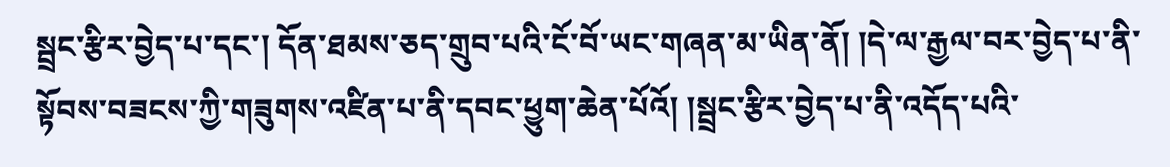སྦྲང་རྩིར་བྱེད་པ་དང་། དོན་ཐམས་ཅད་གྲུབ་པའི་ངོ་བོ་ཡང་གཞན་མ་ཡིན་ནོ། །དེ་ལ་རྒྱལ་བར་བྱེད་པ་ནི་སྟོབས་བཟངས་ཀྱི་གཟུགས་འཛིན་པ་ནི་དབང་ཕྱུག་ཆེན་པོའོ། །སྦྲང་རྩིར་བྱེད་པ་ནི་འདོད་པའི་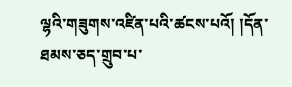ལྷའི་གཟུགས་འཛིན་པའི་ཚངས་པའོ། །དོན་ཐམས་ཅད་གྲུབ་པ་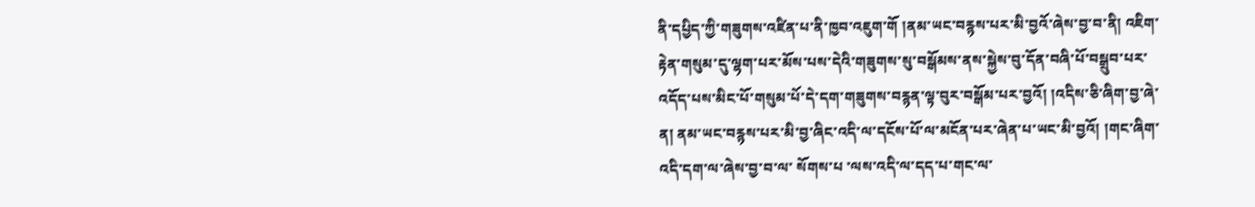ནི་དཔྱིད་ཀྱི་གཟུགས་འཛིན་པ་ནི་ཁྱབ་འཇུག་གོ །ནམ་ཡང་བརྙས་པར་མི་བྱའོ་ཞེས་བྱ་བ་ནི། འཇིག་རྟེན་གསུམ་དུ་ལྷག་པར་མོས་པས་དེའི་གཟུགས་སུ་བསྒོམས་ནས་སྐྱེས་བུ་དོན་བཞི་པོ་བསྒྲུབ་པར་འདོད་པས་མིང་པོ་གསུམ་པོ་དེ་དག་གཟུགས་བརྙན་ལྟ་བུར་བསྒོམ་པར་བྱའོ། །འདིས་ཅི་ཞིག་བྱ་ཞེ་ན། ནམ་ཡང་བརྙས་པར་མི་བྱ་ཞིང་འདི་ལ་དངོས་པོ་ལ་མངོན་པར་ཞེན་པ་ཡང་མི་བྱའོ། །གང་ཞིག་འདི་དག་ལ་ཞེས་བྱ་བ་ལ་ སོགས་པ ་ལས་འདི་ལ་དད་པ་གང་ལ་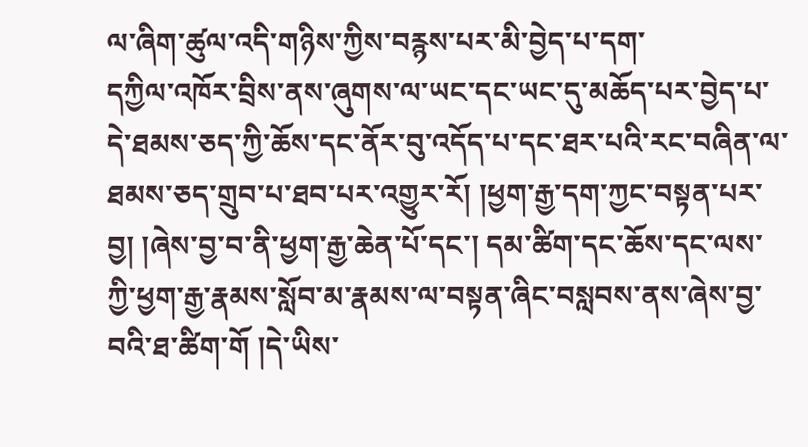ལ་ཞིག་ཚུལ་འདི་གཉིས་ཀྱིས་བརྙས་པར་མི་བྱེད་པ་དག་
དཀྱིལ་འཁོར་བྲིས་ནས་ཞུགས་ལ་ཡང་དང་ཡང་དུ་མཆོད་པར་བྱེད་པ་དེ་ཐམས་ཅད་ཀྱི་ཆོས་དང་ནོར་བུ་འདོད་པ་དང་ཐར་པའི་རང་བཞིན་ལ་ཐམས་ཅད་གྲུབ་པ་ཐབ་པར་འགྱུར་རོ། །ཕྱག་རྒྱ་དག་ཀྱང་བསྟན་པར་བྱ། །ཞེས་བྱ་བ་ནི་ཕྱག་རྒྱ་ཆེན་པོ་དང་། དམ་ཚིག་དང་ཆོས་དང་ལས་ཀྱི་ཕྱག་རྒྱ་རྣམས་སློབ་མ་རྣམས་ལ་བསྟན་ཞིང་བསླབས་ནས་ཞེས་བྱ་བའི་ཐ་ཚིག་གོ །དེ་ཡིས་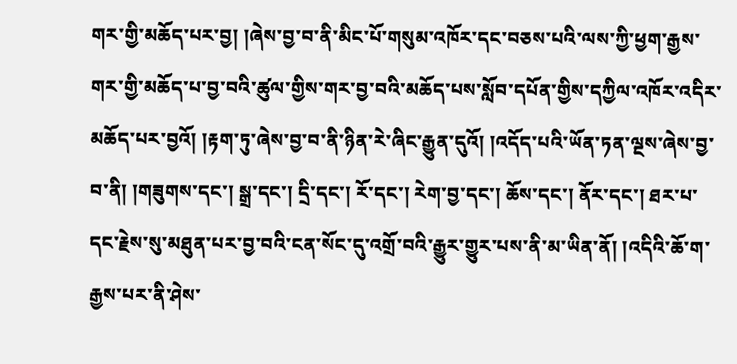གར་གྱི་མཆོད་པར་བྱ། །ཞེས་བྱ་བ་ནི་མིང་པོ་གསུམ་འཁོར་དང་བཅས་པའི་ལས་ཀྱི་ཕྱག་རྒྱས་གར་གྱི་མཆོད་པ་བྱ་བའི་ཚུལ་གྱིས་གར་བྱ་བའི་མཆོད་པས་སློབ་དཔོན་གྱིས་དཀྱིལ་འཁོར་འདིར་མཆོད་པར་བྱའོ། །རྟག་ཏུ་ཞེས་བྱ་བ་ནི་ཉིན་རེ་ཞིང་རྒྱུན་དུའོ། །འདོད་པའི་ཡོན་ཏན་ལྔས་ཞེས་བྱ་བ་ནི། །གཟུགས་དང་། སྒྲ་དང་། དྲི་དང་། རོ་དང་། རེག་བྱ་དང་། ཆོས་དང་། ནོར་དང་། ཐར་པ་དང་རྗེས་སུ་མཐུན་པར་བྱ་བའི་ངན་སོང་དུ་འགྲོ་བའི་རྒྱུར་གྱུར་པས་ནི་མ་ཡིན་ནོ། །འདིའི་ཆོ་ག་རྒྱས་པར་ནི་ཤེས་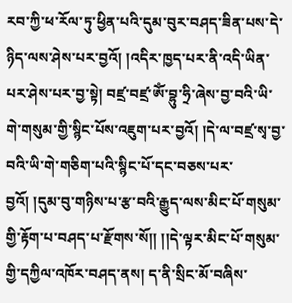རབ་ཀྱི་ཕ་རོལ་ཏུ་ཕྱིན་པའི་དུམ་བུར་བཤད་ཟིན་པས་དེ་ཉིད་ལས་ཤེས་པར་བྱའོ། །འདིར་ཁྱད་པར་ནི་འདི་ཡིན་པར་ཤེས་པར་བྱ་སྟེ། བཛྲ་བཛྲ་ཨོཾ་བྷུ་ཧྲི་ཞེས་བྱ་བའི་ཡི་གེ་གསུམ་གྱི་སྙིང་པོས་འཇུག་པར་བྱའོ། །དེ་ལ་བཛྲ་སྭ་བྱ་བའི་ཡི་གེ་གཅིག་པའི་སྙིང་པོ་དང་བཅས་པར་བྱའོ། །དུམ་བུ་གཉིས་པ་རྩ་བའི་རྒྱུད་ལས་མིང་པོ་གསུམ་གྱི་རྟོག་པ་བཤད་པ་རྫོགས་སོ།། །།དེ་ལྟར་མིང་པོ་གསུམ་གྱི་དཀྱིལ་འཁོར་བཤད་ནས། ད་ནི་སྲིང་མོ་བཞིས་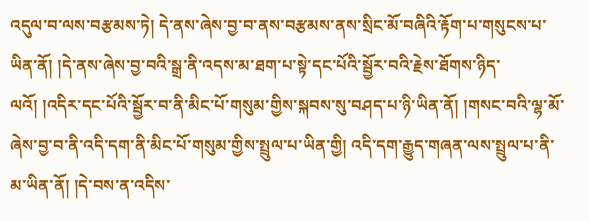འདུལ་བ་ལས་བརྩམས་ཏེ། དེ་ནས་ཞེས་བྱ་བ་ནས་བརྩམས་ནས་སྲིང་མོ་བཞིའི་རྟོག་པ་གསུངས་པ་ཡིན་ནོ། །དེ་ནས་ཞེས་བྱ་བའི་སྒྲ་ནི་འདས་མ་ཐག་པ་སྟེ་དང་པོའི་སྦྱོར་བའི་རྗེས་ཐོགས་ཉིད་ལའོ། །འདིར་དང་པོའི་སྦྱོར་བ་ནི་མིང་པོ་གསུམ་གྱིས་སྐབས་སུ་བཤད་པ་ཉི་ཡིན་ནོ། །གསང་བའི་ལྷ་མོ་ཞེས་བྱ་བ་ནི་འདི་དག་ནི་མིང་པོ་གསུམ་གྱིས་སྤྲུལ་པ་ཡིན་གྱི། འདི་དག་རྒྱུད་གཞན་ལས་སྤྲུལ་པ་ནི་མ་ཡིན་ནོ། །དེ་བས་ན་འདིས་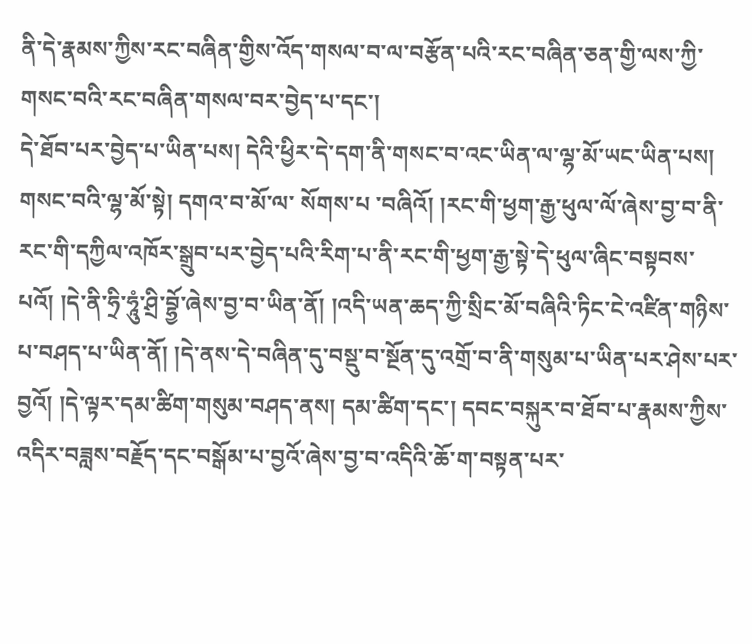ནི་དེ་རྣམས་ཀྱིས་རང་བཞིན་གྱིས་འོད་གསལ་བ་ལ་བརྩོན་པའི་རང་བཞིན་ཅན་གྱི་ལས་ཀྱི་གསང་བའི་རང་བཞིན་གསལ་བར་བྱེད་པ་དང་།
དེ་ཐོབ་པར་བྱེད་པ་ཡིན་པས། དེའི་ཕྱིར་དེ་དག་ནི་གསང་བ་འང་ཡིན་ལ་ལྷ་མོ་ཡང་ཡིན་པས། གསང་བའི་ལྷ་མོ་སྟེ། དགའ་བ་མོ་ལ་ སོགས་པ ་བཞིའོ། །རང་གི་ཕྱག་རྒྱ་ཕུལ་ལོ་ཞེས་བྱ་བ་ནི་རང་གི་དཀྱིལ་འཁོར་སྒྲུབ་པར་བྱེད་པའི་རིག་པ་ནི་རང་གི་ཕྱག་རྒྱ་སྟེ་དེ་ཕུལ་ཞིང་བསྟབས་པའོ། །དེ་ནི་ཧྲི་ཧཱུཾ་ཤྲི་བྷྱོ་ཞེས་བྱ་བ་ཡིན་ནོ། །འདི་ཡན་ཆད་ཀྱི་སྲིང་མོ་བཞིའི་ཏིང་ངེ་འཛིན་གཉིས་པ་བཤད་པ་ཡིན་ནོ། །དེ་ནས་དེ་བཞིན་དུ་བསྡུ་བ་སྔོན་དུ་འགྲོ་བ་ནི་གསུམ་པ་ཡིན་པར་ཤེས་པར་བྱའོ། །དེ་ལྟར་དམ་ཚིག་གསུམ་བཤད་ནས། དམ་ཚིག་དང་། དབང་བསྐུར་བ་ཐོབ་པ་རྣམས་ཀྱིས་འདིར་བཟླས་བརྗོད་དང་བསྒོམ་པ་བྱའོ་ཞེས་བྱ་བ་འདིའི་ཆོ་ག་བསྟན་པར་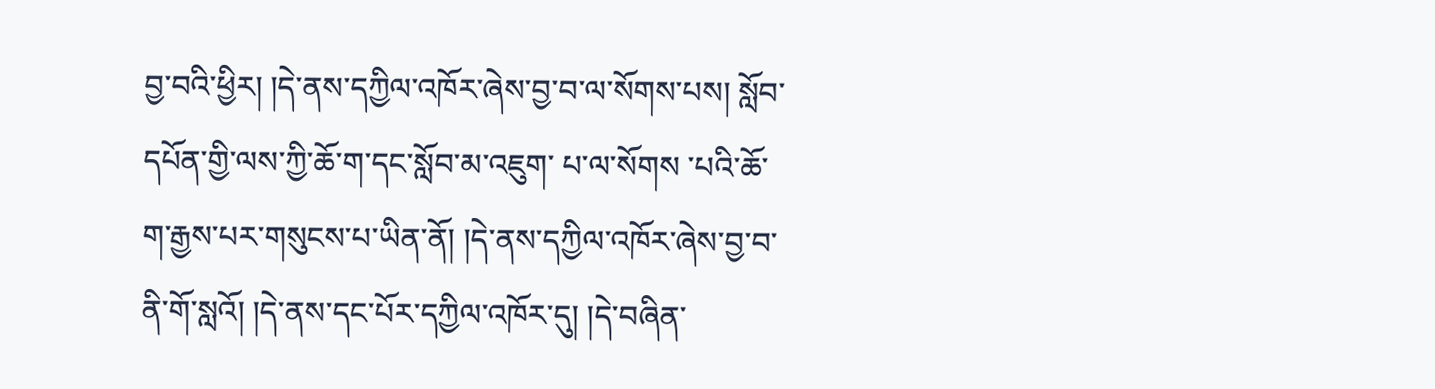བྱ་བའི་ཕྱིར། །དེ་ནས་དཀྱིལ་འཁོར་ཞེས་བྱ་བ་ལ་སོགས་པས། སློབ་དཔོན་གྱི་ལས་ཀྱི་ཆོ་ག་དང་སློབ་མ་འཇུག་ པ་ལ་སོགས ་པའི་ཆོ་ག་རྒྱས་པར་གསུངས་པ་ཡིན་ནོ། །དེ་ནས་དཀྱིལ་འཁོར་ཞེས་བྱ་བ་ནི་གོ་སླའོ། །དེ་ནས་དང་པོར་དཀྱིལ་འཁོར་དུ། །དེ་བཞིན་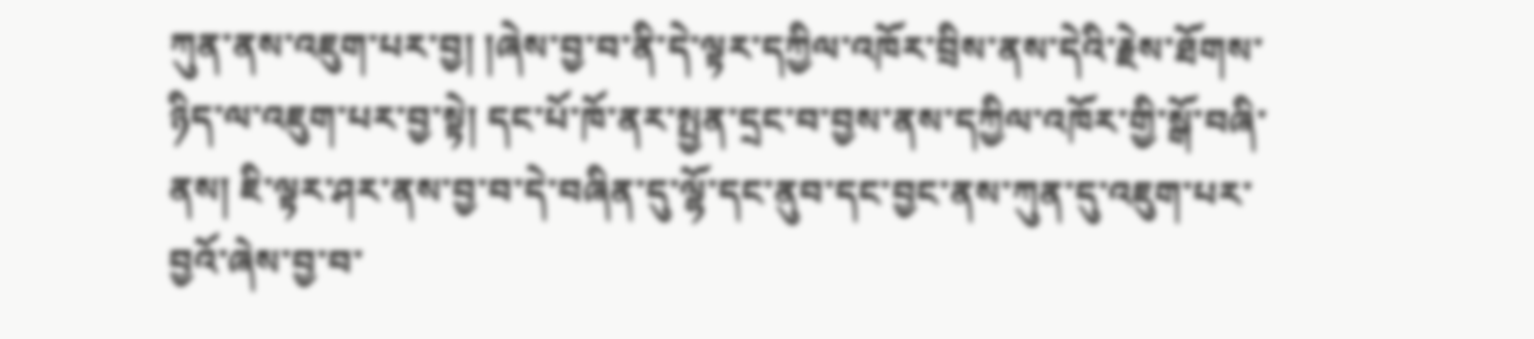ཀུན་ནས་འཇུག་པར་བྱ། །ཞེས་བྱ་བ་ནི་དེ་ལྟར་དཀྱིལ་འཁོར་བྲིས་ནས་དེའི་རྗེས་ཐོགས་ཉིད་ལ་འཇུག་པར་བྱ་སྟེ། དང་པོ་ཁོ་ནར་སྤྱན་དྲང་བ་བྱས་ནས་དཀྱིལ་འཁོར་གྱི་སྒོ་བཞི་ནས། ཇི་ལྟར་ཤར་ནས་བྱ་བ་དེ་བཞིན་དུ་ལྷོ་དང་ནུབ་དང་བྱང་ནས་ཀུན་དུ་འཇུག་པར་བྱའོ་ཞེས་བྱ་བ་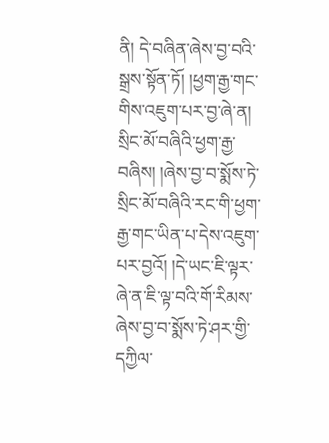ནི། དེ་བཞིན་ཞེས་བྱ་བའི་སྒྲས་སྟོན་ཏོ། །ཕྱག་རྒྱ་གང་གིས་འཇུག་པར་བྱ་ཞེ་ན། སྲིང་མོ་བཞིའི་ཕྱག་རྒྱ་བཞིས། །ཞེས་བྱ་བ་སྨོས་ཏེ་སྲིང་མོ་བཞིའི་རང་གི་ཕྱག་རྒྱ་གང་ཡིན་པ་དེས་འཇུག་པར་བྱའོ། །དེ་ཡང་ཇི་ལྟར་ཞེ་ན་ཇི་ལྟ་བའི་གོ་རིམས་ཞེས་བྱ་བ་སྨོས་ཏེ་ཤར་གྱི་དཀྱིལ་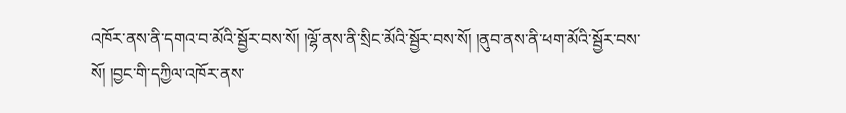འཁོར་ནས་ནི་དགའ་བ་མོའི་སྦྱོར་བས་སོ། །ལྷོ་ནས་ནི་སྲིང་མོའི་སྦྱོར་བས་སོ། །ནུབ་ནས་ནི་ཕག་མོའི་སྦྱོར་བས་སོ། །བྱང་གི་དཀྱིལ་འཁོར་ནས་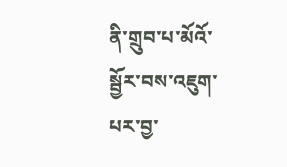ནི་གྲུབ་པ་མོའོ་སྦྱོར་བས་འཇུག་པར་བྱ་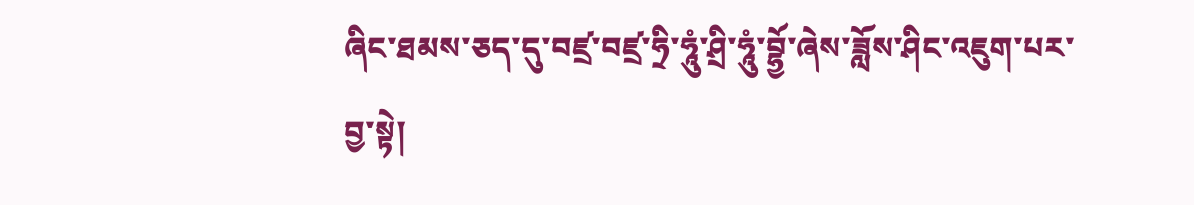ཞིང་ཐམས་ཅད་དུ་བཛྲ་བཛྲ་ཧྲི་ཧཱུཾ་ཤྲི་ཧཱུཾ་བྷྱོ་ཞེས་ཟློས་ཤིང་འཇུག་པར་བྱ་སྟེ།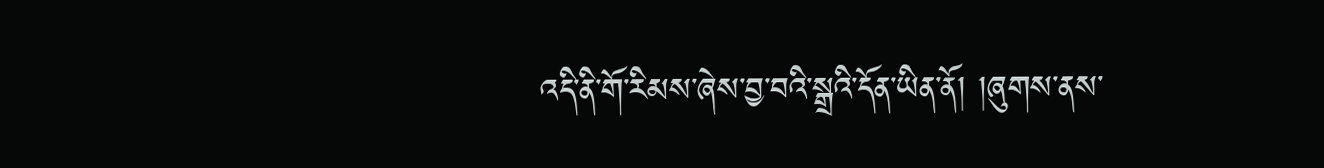འདི་ནི་གོ་རིམས་ཞེས་བྱ་བའི་སྒྲའི་དོན་ཡིན་ནོ། །ཞུགས་ནས་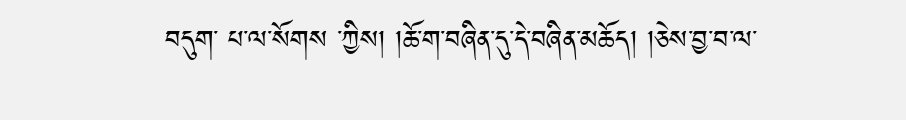བདུག་ པ་ལ་སོགས ་ཀྱིས། །ཆོ་ག་བཞིན་དུ་དེ་བཞིན་མཆོད། །ཅེས་བྱ་བ་ལ་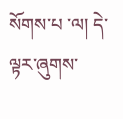སོགས་པ ་ལ། དེ་ལྟར་ཞུགས་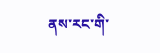ནས་རང་གི་